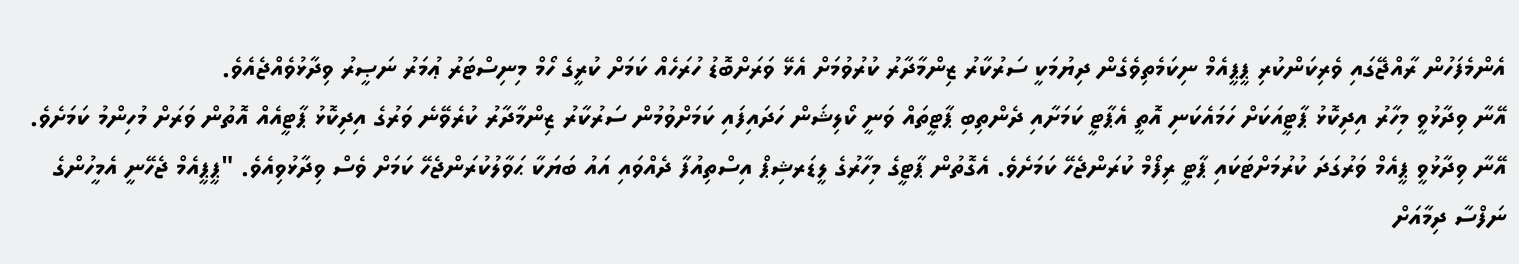އެންމެފަހުން ރާއްޖޭގައި ވެރިކަންކުރި ޕީޕީއެމް ނިކަމެތިވެގެން ދިޔުމަކީ ސަރުކާރު ޒިންމާދާރު ކުރުވުމަށް އެޅޭ ވަރަށްބޮޑު ހުރަހެއް ކަމަށް ކުރީގެ ހޯމް މިނިސްޓަރު ޢުމަރު ނަޞީރު ވިދާޅުވެއްޖެއެވެ.
އޭނާ ވިދާޅުވީ މިހާރު އިދިކޮޅު ޕާޓީއަކަށް ހަމައެކަނި އޮތީ އެޕާޓީ ކަމަށާއި ދެންތިބި ޕާޓީތައް ވަނީ ކޯލިޝަން ހަދައިފައި ކަމަށްވުމުން ސަރުކާރު ޒިންމާދާރު ކުރެވޭނެ ވަރުގެ އިދިކޮޅު ޕާޓީއެއް އޮތުން ވަރަށް މުހިންމު ކަމަށެވެ.
އޭނާ ވިދާޅުވީ ޕީއެމް ވަރުގަދަ ކުރުމަށްޓަކައި ޕާޓީ ރިފޯމް ކުރަންޖެހޭ ކަމަށެވެ. އެގޮތުން ޕާޓީގެ މިހާރުގެ ލީޑަރޝިޕް އިސްތިއުފާ ދެއްވައި އައު ބަޔަކާ ޙަވާލުކުރަންޖެހޭ ކަމަށް ވެސް ވިދާޅުވިއެވެ. "ޕީޕީއެމް ޖެހޭނީ އެމީހުންގެ ނަފްސާ ދިމާއަށް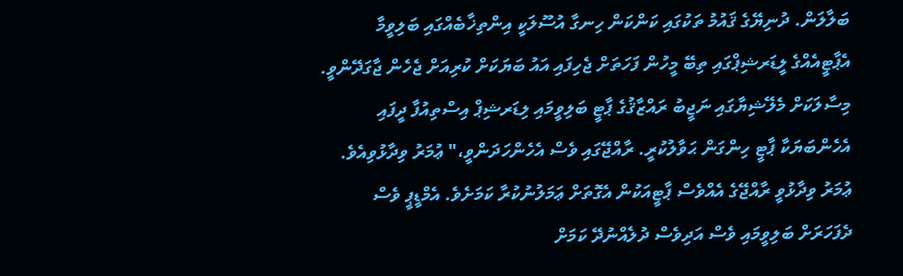ބަލާލަން. ދުނިޔޭގެ ޤައުމު ތަކުގައި ކަންކަން ހިނގާ އުސޫލަކީ އިންތިޚާބެއްގައި ބަލިވީމާ އެޕާޓީއެއްގެ ލީޑަރޝިޕްގައި ތިބޭ މީހުން ފަހަތަށް ޖެހިފައި އައު ބަޔަކަށް ކުރިއަށް ޖެހެން ޖާގަދޭންވީ. މިސާލަކަށް މެލޭޝިޔާގައި ނަޖީބު ރައްޒާޤުގެ ޕާޓީ ބަލިވީމައި ލިޑަރޝިޕް އިސްތިއުފާ ދީފައި އެހެންބަޔަކާ ޕާޓީ ހިންގަން ޙަވާލުކުރީ. ރާއްޖޭގައި ވެސް އެހެންހަދަންވީ،" ޢުމަރު ވިދާޅުވިއެވެ.
ޢުމަރު ވިދާޅުވީ ރާއްޖޭގެ އެއްވެސް ޕާޓީއަކުން އެގޮތަށް ޢަމަލުނުކުރާ ކަމަށެވެ. އެމްޑީޕީ ވެސް ދެފަހަރަށް ބަލިވީމައި ވެސް އަދިވެސް ދުލެއްނުދޭ ކަމަށް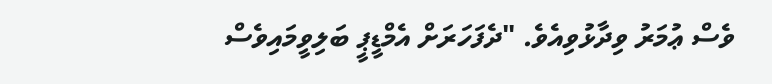ވެސް ޢުމަރު ވިދާޅުވިއެވެ. "ދެފަހަރަށް އެމްޑީޕީ ބަލިވީމައިވެސް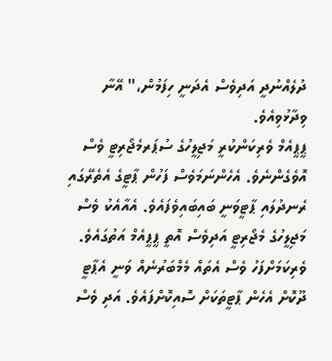ދުލެއްނުދީ އަދިވެސް އެދަނީ ހިފަމުން،" އޭނާ ވިދާޅުވިއެވެ.
ޕީޕީއެމް ވެރިކަންކުރީ މަޖިލީހުގެ ސުޕަރމެޖޯރިޓީ ވެސް އޮވެގެންނެވެ. އެހެންނަމަވެސް ފަހުން ޕާޓީގެ އެތެރޭގައި ރެނދުލައި ޕާޓީވަނީ ބައިބައިވެފައެވެ. އެއާއެކު ވެސް މަޖިލީހުގެ މެޖޯރިޓީ އަދިވެސް އޮތީ ޕީޕީއެމް އަތުގައެވެ. ވެރިކަމަށްފަހު ވެސް އެތައް މެމްބަރުނެއް ވަނީ އެޕާޓީ ދޫކޮށް އެހެން ޕާޓީތަކަށް ސޮއިކޮށްފައެވެ. އަދި ވެސް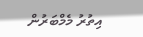އިތުރު މެމްބަރުން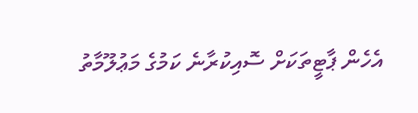އެހެން ޕާޓީތަކަށް ސޮއިކުރާނެ ކަމުގެ މަޢުލޫމާތު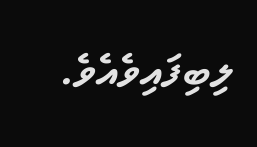ލިބިފައިވެއެވެ.